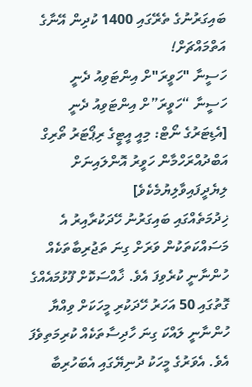ބައިގަރުނުގެ ތެރޭގައި 1400 ކުދިން އޭނާގެ އަތްމައްޗަށް!
ހަސީނާ "ހަވީރަ"ށް އިންޓަވިއު ދެނީ
ހަސީނާ “ހަވީރަ”ށް އިންޓަވިއު ދެނީ
[އެޑިޓަރުގެ ނޯޓް: މިއީ އީޓީގެ ރިޕޯޓަރު ތޯރިގް އަބްދުއްރަހްމާން ހަވީރު އޮންލައިނަށް ލިޔެދީފައިވާލިޔުމެކެވެ]
ޚިދުމަތެއްގައި ބައިގަރުނު ހޭދަކުރާއިރު އެ މަސައްކަތަކުން ވަރަށް ގިނަ ތަޖުރިބާތަކެއް ހުންނާނީ ކުރެވިފަ އެވެ. ޚާއްސަކޮށް ފޫޅުމައެއްގެ ގޮތުގައި 50 އަހަރު ހޭދަކުރި މީހަކަށް ވިއްޔާ ހުންނާނީ ލައްކަ ގިނަ ހާދިސާތަކެއް ކުރިމަތިވެފަ އެވެ. އެވަރުގެ މީހަކު ދުނިޔޭގައި އެބަހުރިބާ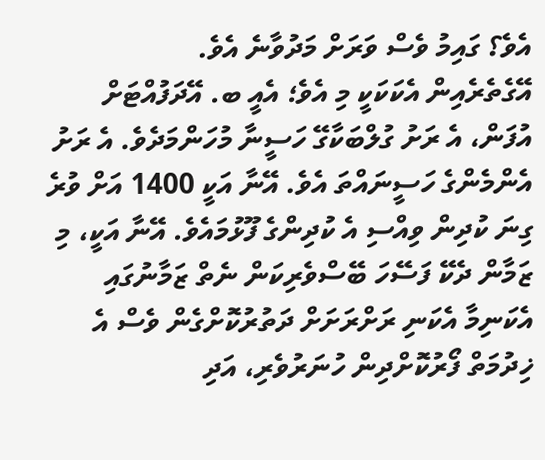އެވެ؟ ގައިމު ވެސް ވަރަށް މަދުވާނެ އެވެ.
އޭގެތެރެއިން އެކަކަކީ މި އެވެ؛ އެއީ ބ. އޭދަފުއްޓަށް އުފަން، އެ ރަށު ގުލްބަކާގޭ ހަސީނާ މުހަންމަދެވެ. އެ ރަށު އެންމެންގެ ހަސީނައްތަ އެވެ. އޭނާ އަކީ 1400 އަށް ވުރެ ގިނަ ކުދިން ވިއްސި އެ ކުދިންގެ ފޫޅުމައެވެ. އޭނާ އަކީ، މި ޒަމާން ދެކޭ ފަސޭހަ ބޭސްވެރިކަން ނެތް ޒަމާނުގައި އެކަނިމާ އެކަނި ރަށްރަށަށް ދަތުރުކޮށްގެން ވެސް އެ ޚިދުމަތް ފޯރުކޮށްދިން ހުނަރުވެރި، އަދި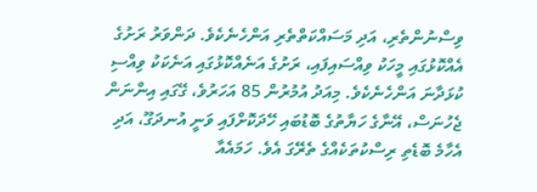ވިސްނުންތެރި، އަދި މަސައްކަތްތެރި އަންހެނެކެވެ. ދަންވަރު ރަށުގެ އެއްކޮޅުގައި މީހަކު ވިއްސައިފައި، ރަށުގެ އަނެއްކޮޅުގައި އަނެކަކު ވިއްސި ކުޅަދާނަ އަންހެނެކެވެ. މިއަދު އުމުރުން 85 އަހަރުވެ، ގޭގައި އިންނަން ޖެހުނަސް، އޭނާގެ ހަޔާތުގެ ބޮޑުބައި ހޭދަކޮށްފައި ވަނީ އުނދަގޫ، އަދި އެހާމެ ބޮޑެތި ރިސްކުތަކެއްގެ ތެރޭގަ އެވެ. ހަމައެއާ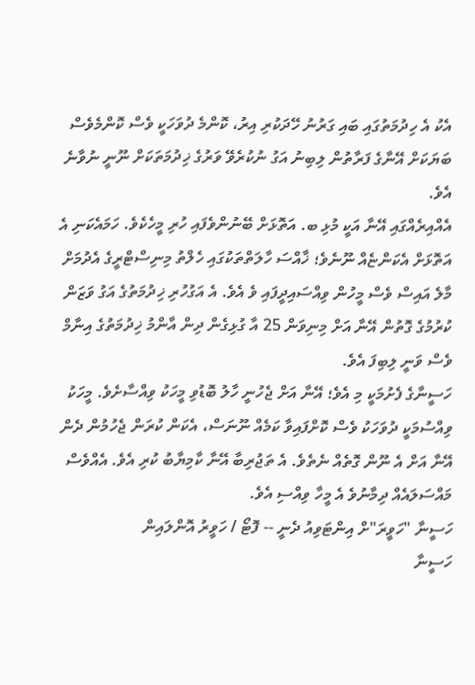އެކު އެ ހިދުމަތުގައި ބައި ގަރުނު ހޭދަކުރި އިރު، ކޮންމެ ދުވަހަކީ ވެސް ކޮންމެވެސް ބަޔަކަށް އޭނާގެ ފަރާތުން ލިބިނު އަގު ނުކުރެވޭ ވަރުގެ ޚިދުމަތަކަށް ނޫނީ ނުވާނެ އެވެ.
އެއްއިރެއްގައި އޭނާ އަކީ މުޅި ބ. އަތޮޅަށް ބޭނުންވެފައި ހުރި މީހެކެވެ. ހަމައެކަނި އެ އަތޮޅަށް އެކަންޏެއް ނޫނެވެ؛ ޚާއްސަ ހާލަތްތަކުގައި ހެލްތު މިނިސްޓްރީގެ އެދުމަށް މާލެ އައިސް ވެސް މީހުން ވިއްސައިދީފައި ވެ އެވެ. އެ އަގުހުރި ޚިދުމަތުގެ އަގު ވަޒަން ކުރުމުގެ ގޮތުން އޭނާ އަށް މިނިވަން 25 އާ ގުޅިގެން ދިން އާންމު ޚިދުމަތުގެ އިނާމް ވެސް ވަނީ ލިބިފަ އެވެ.
ހަސީނާގެ ފެށުމަކީ މި އެވެ؛ އޭނާ އަށް ޖެހުނީ ހާލު ބޮޑުވި މީހަކު ވިއްސާށެވެ. މީހަކު ވިއްސުމަކީ ދުވަހަކު ވެސް ކޮށްފައިވާ ކަމެއް ނޫނަސް، އެކަން ކުރަން ޖެހުމުން ދެން އޭނާ އަށް އެ ނޫން ގޮތެއް ނެތެވެ. އެ ތަޖުރިބާ އޭނާ ކާމިޔާބު ކުރި އެވެ. އެއްވެސް މައްސަލައެއް ދިމާނުވެ އެ މީހާ ވިއްސި އެވެ.
ހަސީނާ "ހަވީރަ"ށް އިންޓަވިއު ދެނީ -- ފޮޓޯ / ހަވީރު އޮންލައިން
ހަސީނާ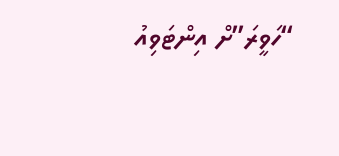“ހަވީރަ”ށް އިންޓަވިއު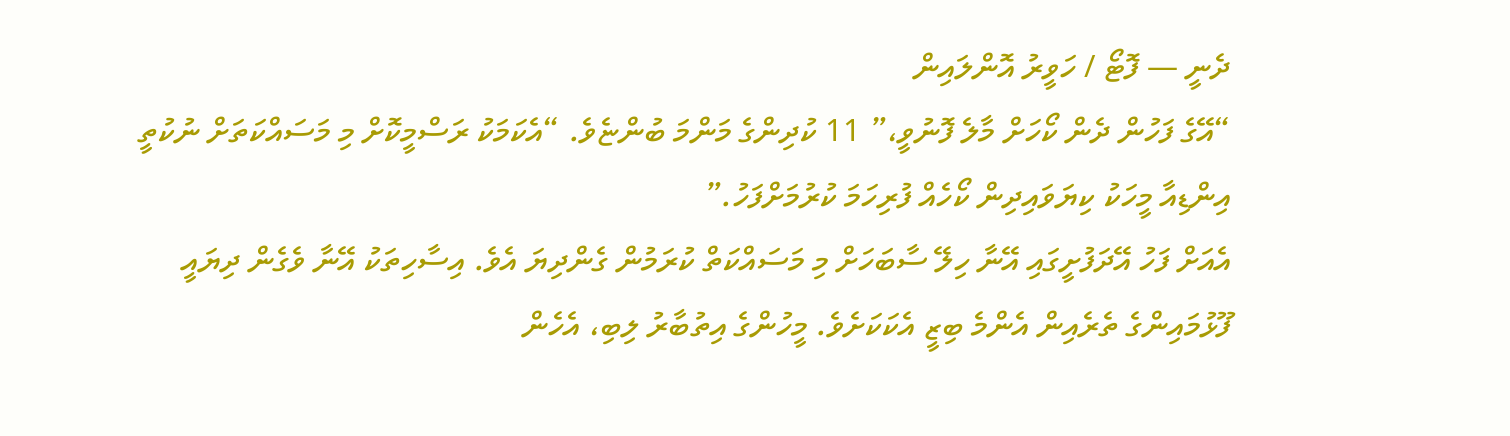ދެނީ — ފޮޓޯ / ހަވީރު އޮންލައިން
“އޭގެ ފަހުން ދެން ކޯހަށް މާލެ ފޮނުވީ،” 11 ކުދިންގެ މަންމަ ބުންޏެވެ. “އެކަމަކު ރަސްމީކޮށް މި މަސައްކަތަށް ނުކުތީ އިންޑިއާ މީހަކު ކިޔަވައިދިން ކޯހެއް ފުރިހަމަ ކުރުމަށްފަހު.”
އެއަށް ފަހު އޭދަފުށީގައި އޭނާ ހިލޭ ސާބަހަށް މި މަސައްކަތް ކުރަމުން ގެންދިޔަ އެވެ. އިސާހިތަކު އޭނާ ވެގެން ދިޔައީ ފޫޅުމައިންގެ ތެރެއިން އެންމެ ބިޒީ އެކަކަށެވެ. މީހުންގެ އިތުބާރު ލިބި، އެހެން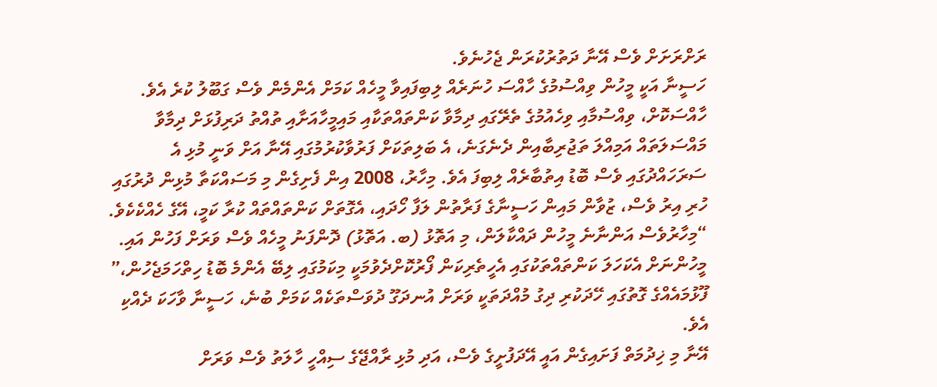ރަށްރަށަށް ވެސް އޭނާ ދަތުރުކުރަން ޖެހުނެވެ.
ހަސީނާ އަކީ މީހުން ވިއްސުމުގެ ހާއްސަ ހުނަރެއް ލިބިފައިވާ މީހެއް ކަމަށް އެންމެން ވެސް ގަބޫލު ކުރެ އެވެ. ހާއްސަކޮށް، ވިއްސުމާއި ވިހެއުމުގެ ތެރޭގައި ދިމާވާ ކަންތައްތަކާއި މައިމީހާއަށާއި ތުއްތު ދަރިފުޅަށް ދިމާވާ މައްސަލަތައް އަމިއްލަ ތަޖުރިބާއިން ދެނެގަނެ، އެ ބަލިތަކަށް ފަރުވާކުރުމުގައި އޭނާ އަށް ވަނީ މުޅި އެ ސަރަހައްދުގައި ވެސް ބޮޑު އިތުބާރެއް ލިބިފަ އެވެ. މިހާރު، 2008 އިން ފެށިގެން މި މަސައްކަތާ މުޅިން ދުރުގައި ހުރި އިރު ވެސް، ޒުވާން މައިން ހަސީނާގެ ފަރާތުން ލަފާ ހޯދައި، އެގޮތަށް ކަންތައްތައް ކުރާ ކަމީ، އޭގެ ހެއްކެކެވެ.
“މިހާރުވެސް އަންނާނެ މީހުން ދައްކާލަން، މި އަތޮޅު (ބ. އަތޮޅު) ދޮންފަނު މީހެއް ވެސް ވަރަށް ފަހުން އައި. މީހުންނަށް އެކަހަލަ ކަންތައްތަކުގައި އެހީތެރިކަން ފޯރުކޮށްދެވުމަކީ މިކަމުގައި ލިބޭ އެންމެ ބޮޑު ހިތްހަމަޖެހުން،” ފޫޅުމައެއްގެ ގޮތުގައި ހޭދަކުރި ދިގު މުއްދަތަކީ ވަރަށް އުނދަގޫ ދުވަސްތަކެއް ކަމަށް ބުނެ، ހަސީނާ ވާހަކަ ދެއްކި އެވެ.
އޭނާ މި ޚިދުމަތް ފަށައިގެން އައީ އޭދަފުށީގެ ވެސް، އަދި މުޅި ރާއްޖޭގެ ސިއްހީ ހާލަތު ވެސް ވަރަށް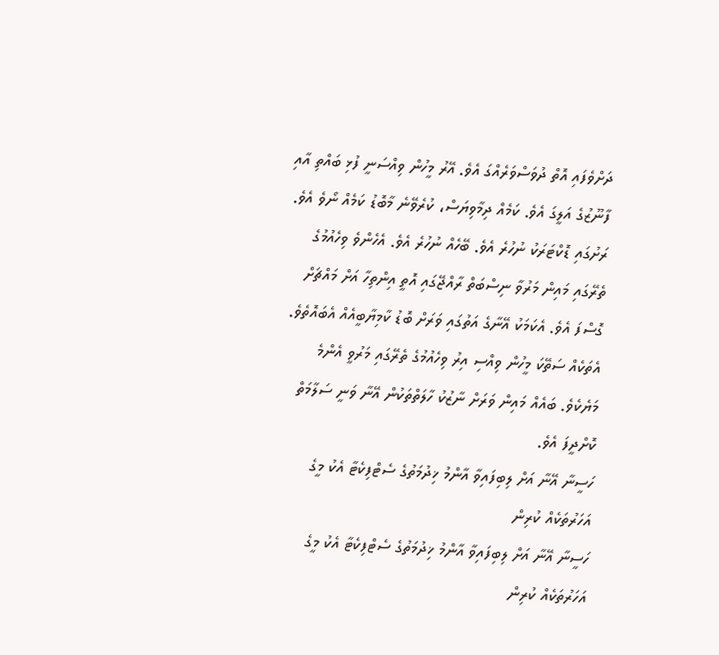ދަށްވެފައި އޮތް ދުވަސްވަރެއްގަ އެވެ. އޭރު މީހުން ވިއްސަނީ ފުޅި ބައްތި އާއި ފާނޫޒުގެ އަލީގަ އެވެ. ކަމެއް ދިމާވިޔަސް، ކުރެވޭނެ މާބޮޑު ކަމެއް ނޯވެ އެވެ. ރަށުގައި ޑޮކްޓަރަކު ނުހުރެ އެވެ. ބޭހެއް ނުހުރެ އެވެ. އެހެންވެ ވިހެއުމުގެ ތެރޭގައި މައިން މަރުވާ ނިސްބަތް ރާއްޖޭގައި އޮތީ އިންތިހާ އަށް މައްޗަށް ގޮސްފަ އެވެ. އެކަމަކު އޭނާގެ އަތުގައި ވަރަށް ބޮޑު ކާމިޔާބީއެއް އެބައޮތެވެ. އެތަކެއް ސަތޭކަ މީހުން ވިއްސި އިރު ވިހެއުމުގެ ތެރޭގައި މަރުވީ އެންމެ މަޔެކެވެ. ބައެއް މައިން ވަރަށް ނާޒުކު ހާލަތްތަކުން އޭނާ ވަނީ ސަލާމަތް ކޮށްދީފަ އެވެ.
ހަސީނާ އޭނާ އަށް ލިބިފައިވާ އާންމު ޚިދުމަތުގެ ސެޓްފިކެޓާ އެކު މީގެ އަހަރުތަކެއް ކުރިން
ހަސީނާ އޭނާ އަށް ލިބިފައިވާ އާންމު ޚިދުމަތުގެ ސެޓްފިކެޓާ އެކު މީގެ އަހަރުތަކެއް ކުރިން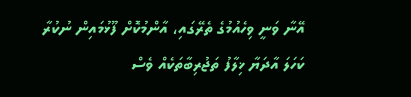އޭނާ ވަނީ ވިހެއުމުގެ ތެރޭގައި، އާންމުކޮށް ފޫޅުމައިން ނުކުރާ ކަހަލަ އާދަޔާ ޚިލާފު ތަޖުރިބާތަކެއް ވެސް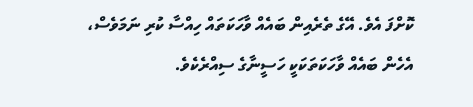ކޮށްފަ އެވެ. އޭގެ ތެރެއިން ބައެއް ވާހަކަތައް ހިއްސާ ކުރި ނަމަވެސް، އެހެން ބައެއް ވާހަކަތަކަކީ ހަސީނާގެ ސިއްރެކެވެ.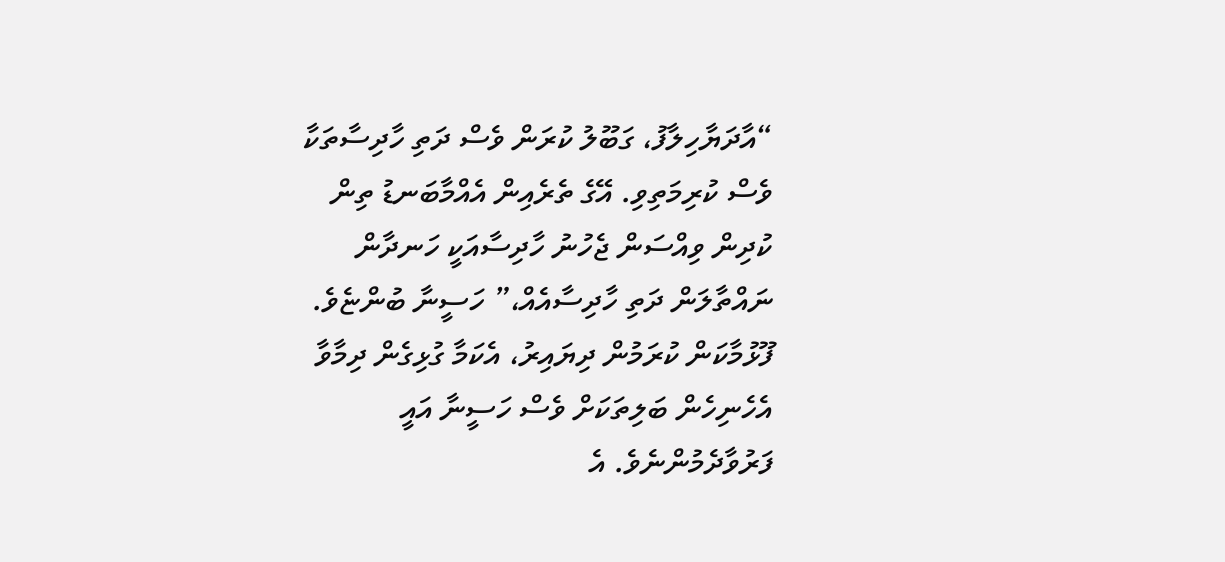“އާދަޔާހިލާފު، ގަބޫލު ކުރަން ވެސް ދަތި ހާދިސާތަކާ ވެސް ކުރިމަތިވި. އޭގެ ތެރެއިން އެއްމާބަނޑު ތިން ކުދިން ވިއްސަން ޖެހުނު ހާދިސާއަކީ ހަނދާން ނައްތާލަން ދަތި ހާދިސާއެއް،” ހަސީނާ ބުންޏެވެ.
ފޫޅުމާކަން ކުރަމުން ދިޔައިރު، އެކަމާ ގުޅިގެން ދިމާވާ އެހެނިހެން ބަލިތަކަށް ވެސް ހަސީނާ އައީ ފަރުވާދެމުންނެވެ. އެ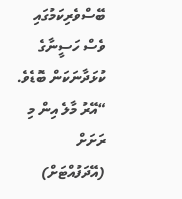ބޭސްވެރިކަމުގައި ވެސް ހަސީނާގެ ކުޅަދާނަކަން ބޮޑެވެ.
“އޭރު މާލެ އިން މި ރަށަށް (އޭދަފުއްޓަށް)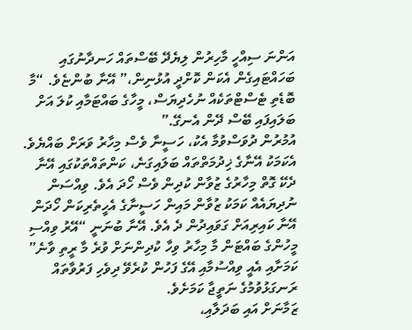އަންނަ ސިއްހީ މާހިރުން ލިޔެދޭ ބޭސްތައް ހަނދާނުގައި ބަހައްޓައިގެން އެކަން ކޮށްދީ އުޅުނިން،” އޭނާ ބުންޏެވެ. “މާ ބޮޑެތި ޓެސްޓްތަކެއް ނުހެދިޔަސް، މީހާގެ ބައްޓަމާއި ކުލަ އަށް ބަލައިފައި ބޭސް ދޭން އެނގޭ.”
އުމުރުން ދުވަސްވުމާ އެކު، ހަސީނާ ވެސް މިހާރު ވަރަށް ބައްޔެވެ. އެކަމަކު އޭނާގެ ޚިދުމަތްތައް ބަލައިގަނެ، ކަންތައްތަކުގައި އޭނާ ދެކޭ ގޮތް މިހާރުގެ ޒުވާން ކުދިން ވެސް ހޯދަ އެވެ. ވިއްސަން ނުދިޔައެއް ކަމަކު ޒުވާން މައިން ހަސީނާގެ އެހީތެރިކަން ހޯދަން އޭނާ ކައިރިއަށް ގަވައިދުން ދެ އެވެ. އޭނާ ބުނަނީ “އޭރު ވިއްސި މީހުންގެ ބައްޓަން މާ މިހާރު ވިހާ ކުދިންނަށް ވުރެ މާ ރީތި ވާނެ” ކަމަށާއި އެއީ ވިއްސުމާއި އޭގެ ފަހުން ކުރެވޭ ދިވެހި ފަރުވާތައް ރަނގަޅުވުމުގެ ނަތީޖާ ކަމަށެވެ.
ޒަމާނަށް އައި ބަދަލާއި،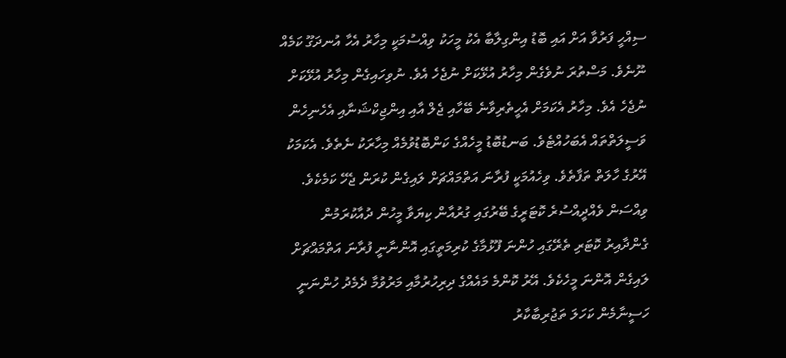ސިއްހީ ފަރުވާ އަށް އައި ބޮޑު އިންގިލާބާ އެކު މީހަކު ވިއްސުމަކީ މިހާރު އެހާ އުނދަގޫ ކަމެއް ނޫނެވެ. މަސްތުރަ ނުވެގެން މިހާރު އުޅޭކަށް ނުޖެހެ އެވެ. ނުވިހައިގެން މިހާރު އުޅޭކަށް ނުޖެހެ އެވެ. މިހާރު އެކަމަށް އެހީތެރިވާނެ ބޭހާއި ޖެލް އާއި އިންޖިކްޝަނާއި އެހެނިހެން ވަސީލަތްތައް އެބަހުއްޓެވެ. ބަނޑުބޮޑު މީހެއްގެ ކަންބޮޑުވުމެއް މިހާރަކު ނެތެވެ. އެކަމަކު އޭރުގެ ހާލަތް ތަފާތެވެ. ވިހެއުމަކީ ފުރާނަ އަތްމައްޗަށް ލައިގެން ކުރަން ޖެހޭ ކަމެކެވެ. ވިއްސަން ވެއްދީއްސުރެ ކޮޓަރީގެ ބޭރުގައި ގުރުއާން ކިޔަވާ މީހުން ދުއާކުރަމުން ގެންދާއިރު ކޮޓަރި ތެރޭގައި ހުންނަ ފޫޅުމާގެ ކުރިމަތީގައި އޮންނާނީ ފުރާނަ އަތްމައްޗަށް ލައިގެން އޮންނަ މީހެކެވެ. އޭރު ކޮންމެ މައެއްގެ ދިރިހުރުމާއި މަރުވުމާ ދެމެދު ހުންނަނީ ހަސީނާމެން ކަހަލަ ތަޖުރިބާކާރު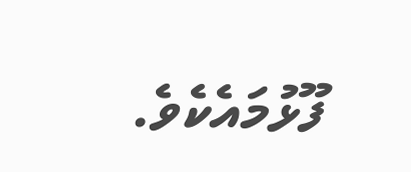ފޫޅުމައެކެވެ.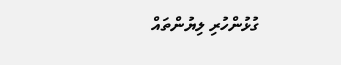ގުޅުންހުރި ލިޔުންތައް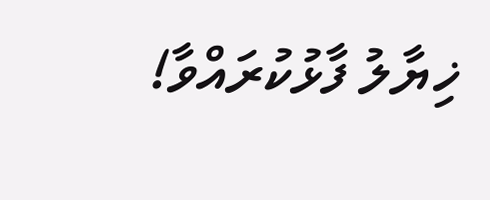ޚިޔާލު ފާޅުކުރައްވާ!